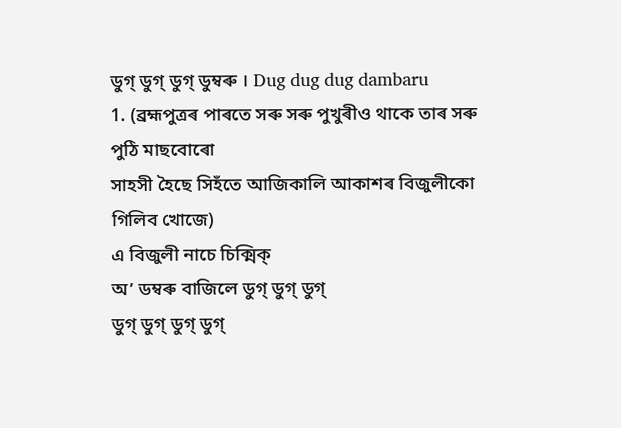ডুগ্ ডুগ্ ডুগ্ ডুম্বৰু । Dug dug dug dambaru
1. (ব্ৰহ্মপুত্ৰৰ পাৰতে সৰু সৰু পুখুৰীও থাকে তাৰ সৰু পুঠি মাছবোৰো
সাহসী হৈছে সিহঁতে আজিকালি আকাশৰ বিজুলীকো গিলিব খোজে)
এ বিজুলী নাচে চিক্মিক্
অ’ ডম্বৰু বাজিলে ডুগ্ ডুগ্ ডুগ্
ডুগ্ ডুগ্ ডুগ্ ডুগ্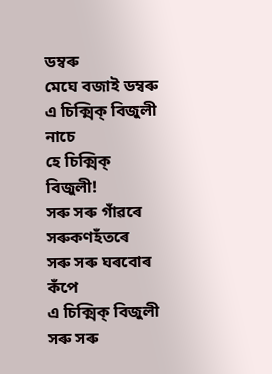ডম্বৰু
মেঘে বজাই ডম্বৰু
এ চিক্মিক্ বিজুলী নাচে
হে চিক্মিক্ বিজুলী!
সৰু সৰু গাঁৱৰে
সৰুকণহঁতৰে
সৰু সৰু ঘৰবোৰ কঁপে
এ চিক্মিক্ বিজুলী
সৰু সৰু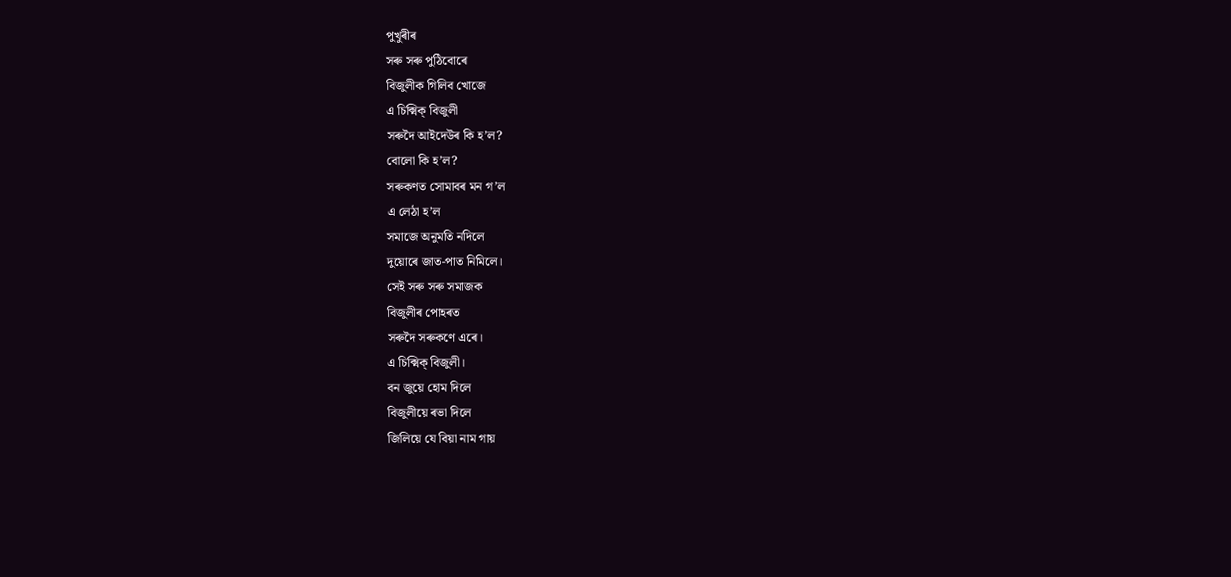পুখুৰীৰ
সৰু সৰু পুঠিবোৰে
বিজুলীক গিলিব খোজে
এ চিক্মিক্ বিজুলী
সৰুদৈ আইদেউৰ কি হ’ল?
বোলো কি হ’ল?
সৰুকণত সোমাবৰ মন গ’ল
এ লেঠা হ’ল
সমাজে অনুমতি নদিলে
দুয়োৰে জাত-পাত নিমিলে।
সেই সৰু সৰু সমাজক
বিজুলীৰ পোহৰত
সৰুদৈ সৰুকণে এৰে।
এ চিক্মিক্ বিজুলী।
বন জুয়ে হোম দিলে
বিজুলীয়ে ৰভা দিলে
জিলিয়ে যে বিয়া নাম গায়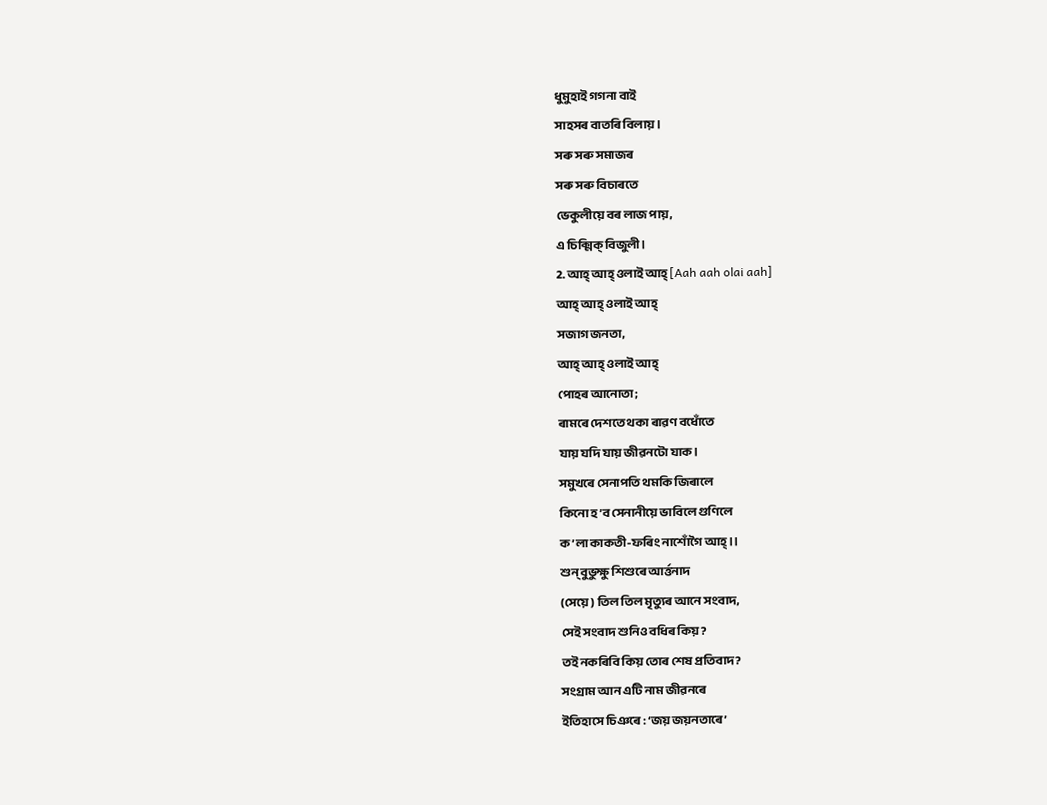ধুমুহাই গগনা বাই
সাহসৰ বাতৰি বিলায়।
সৰু সৰু সমাজৰ
সৰু সৰু বিচাৰতে
ভেকুলীয়ে বৰ লাজ পায়,
এ চিক্মিক্ বিজুলী।
2. আহ্ আহ্ ওলাই আহ্ [Aah aah olai aah]
আহ্ আহ্ ওলাই আহ্
সজাগ জনতা,
আহ্ আহ্ ওলাই আহ্
পোহৰ আনোতা;
ৰামৰে দেশতে থকা ৰাৱণ বধোঁতে
যায় যদি যায় জীৱনটো যাক।
সমুখৰে সেনাপতি থমকি জিৰালে
কিনো হ’ব সেনানীয়ে ভাবিলে গুণিলে
ক’লা কাকতী-ফৰিং নাশোঁগৈ আহ্।।
শুন্ বুভুক্ষু শিশুৰে আৰ্ত্তনাদ
(সেয়ে) তিল তিল মৃত্যুৰ আনে সংবাদ,
সেই সংবাদ শুনিও বধিৰ কিয়?
তই নকৰিবি কিয় তোৰ শেষ প্ৰতিবাদ?
সংগ্ৰাম আন এটি নাম জীৱনৰে
ইতিহাসে চিঞৰে : ‘জয় জয়নতাৰে’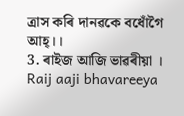ত্ৰাস কৰি দানৱকে বধোঁগৈ আহ্।।
3. ৰাইজ আজি ভাৱৰীয়া । Raij aaji bhavareeya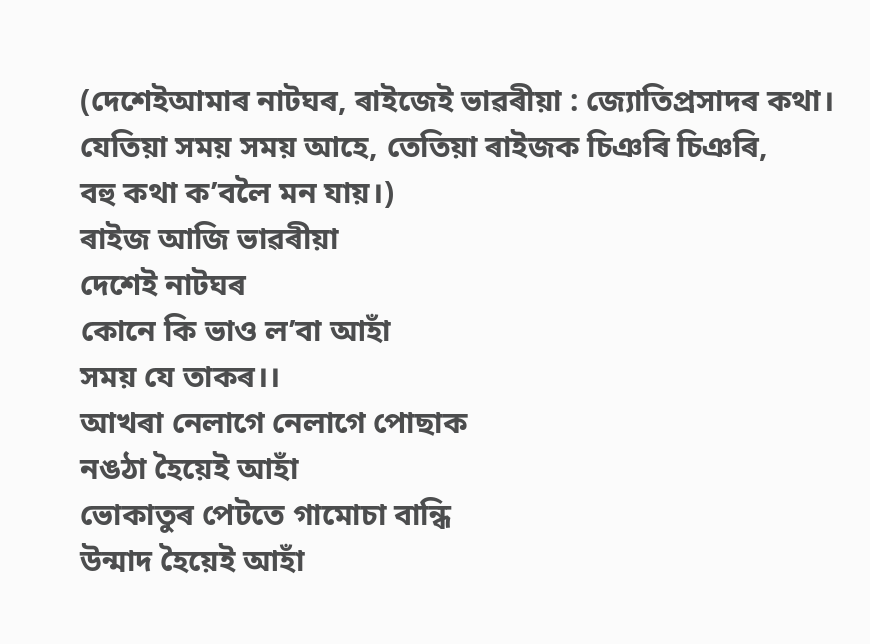(দেশেইআমাৰ নাটঘৰ, ৰাইজেই ভাৱৰীয়া : জ্যোতিপ্ৰসাদৰ কথা।
যেতিয়া সময় সময় আহে, তেতিয়া ৰাইজক চিঞৰি চিঞৰি,
বহু কথা ক’বলৈ মন যায়।)
ৰাইজ আজি ভাৱৰীয়া
দেশেই নাটঘৰ
কোনে কি ভাও ল’বা আহাঁ
সময় যে তাকৰ।।
আখৰা নেলাগে নেলাগে পোছাক
নঙঠা হৈয়েই আহাঁ
ভোকাতুৰ পেটতে গামোচা বান্ধি
উন্মাদ হৈয়েই আহাঁ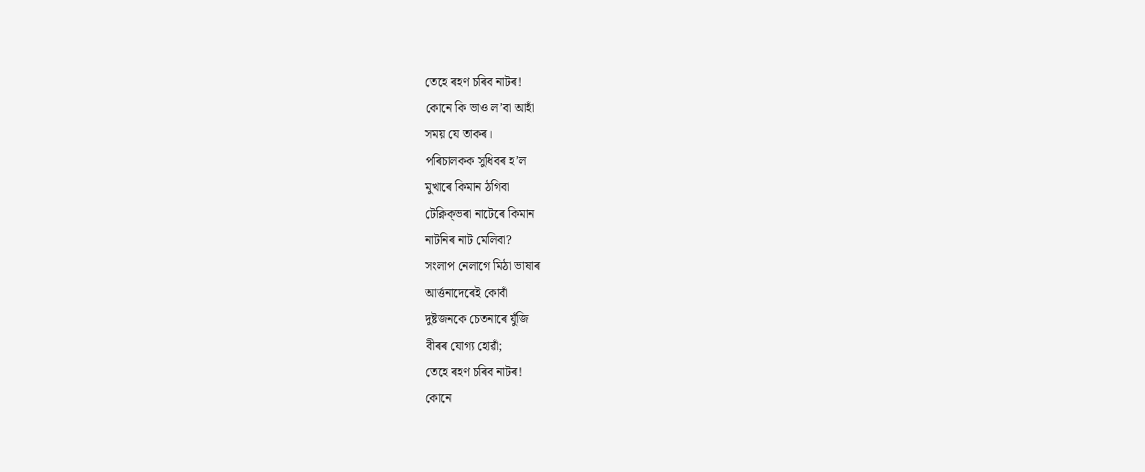তেহে ৰহণ চৰিব নাটৰ!
কোনে কি ভাও ল’বা আহাঁ
সময় যে তাকৰ।
পৰিচালকক সুধিবৰ হ’ল
মুখাৰে কিমান ঠগিবা
টেক্নিক্ভৰা নাটেৰে কিমান
নাটনিৰ নাট মেলিবা?
সংলাপ নেলাগে মিঠা ভাষাৰ
আৰ্ত্তনাদেৰেই কোবাঁ
দুষ্টজনকে চেতনাৰে যুঁজি
বীৰৰ যোগ্য হোৱাঁ;
তেহে ৰহণ চৰিব নাটৰ!
কোনে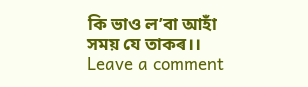কি ভাও ল’বা আহাঁ
সময় যে তাকৰ।।
Leave a comment